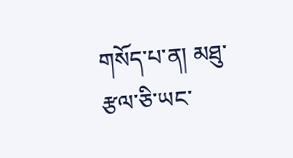གསོད་པ་ན། མཐུ་རྩལ་ཅི་ཡང་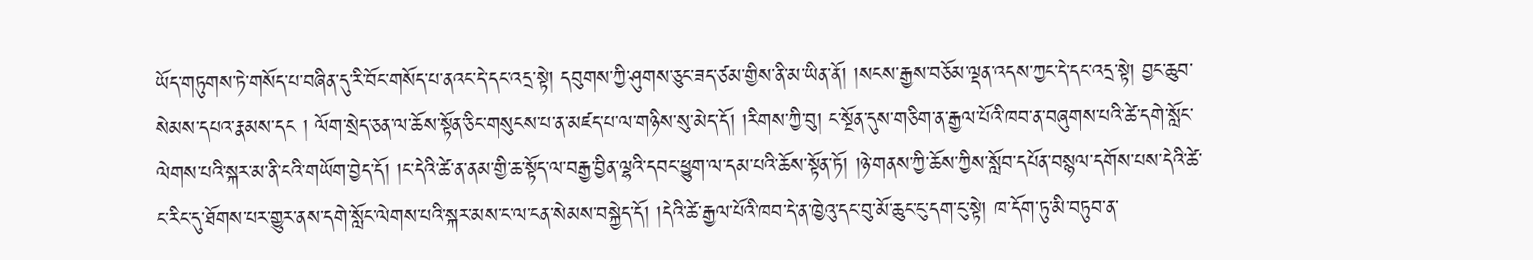ཡོད་གཏུགས་ཏེ་གསོད་པ་བཞིན་དུ་རི་བོང་གསོད་པ་ནའང་དེ་དང་འདྲ་སྟེ། དབུགས་ཀྱི་ཤུགས་ཅུང་ཟད་ཙམ་གྱིས་ནི་མ་ཡིན་ནོ། །སངས་རྒྱས་བཅོམ་ལྡན་འདས་ཀྱང་དེ་དང་འདྲ་སྟེ། བྱང་ཆུབ་སེམས་དཔའ་རྣམས་དང ། ལོག་སྲེད་ཅན་ལ་ཆོས་སྟོན་ཅིང་གསུངས་པ་ན་མཛད་པ་ལ་གཉིས་སུ་མེད་དོ། །རིགས་ཀྱི་བུ། ང་སྔོན་དུས་གཅིག་ན་རྒྱལ་པོའི་ཁབ་ན་བཞུགས་པའི་ཚེ་དགེ་སློང་ལེགས་པའི་སྐར་མ་ནི་ངའི་གཡོག་བྱེད་དོ། །ང་དེའི་ཚེ་ན་ནམ་གྱི་ཆ་སྟོད་ལ་བརྒྱ་བྱིན་ལྷའི་དབང་ཕྱུག་ལ་དམ་པའི་ཆོས་སྟོན་ཏོ། །ཉེ་གནས་ཀྱི་ཆོས་ཀྱིས་སློབ་དཔོན་བསྙལ་དགོས་པས་དེའི་ཚེ་ང་རིང་དུ་ཐོགས་པར་གྱུར་ནས་དགེ་སློང་ལེགས་པའི་སྐར་མས་ང་ལ་ངན་སེམས་བསྐྱེད་དོ། །དེའི་ཚེ་རྒྱལ་པོའི་ཁབ་དེ་ན་ཁྱེའུ་དང་བུ་མོ་ཆུང་ངུ་དག་ངུ་སྟེ། ཁ་དོག་ཏུ་མི་བཏུབ་ན་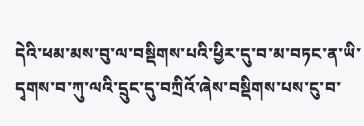དེའི་ཕམ་མས་བུ་ལ་བསྡིགས་པའི་ཕྱིར་དུ་བ་མ་བཏང་ན་ཡི་དྭགས་བ་ཀུ་ལའི་དྲུང་དུ་བཀྲིའོ་ཞེས་བསྡིགས་པས་ངུ་བ་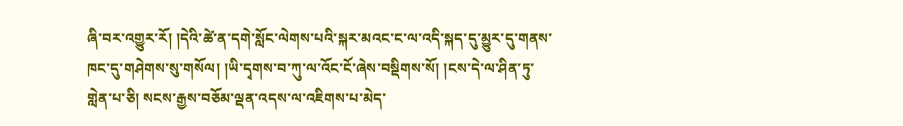ཞི་བར་འགྱུར་རོ། །དེའི་ཚེ་ན་དགེ་སློང་ལེགས་པའི་སྐར་མའང་ང་ལ་འདི་སྐད་དུ་མྱུར་དུ་གནས་ཁང་དུ་གཤེགས་སུ་གསོལ། །ཡི་དྭགས་བ་ཀུ་ལ་འོང་ངོ་ཞེས་བསྡིགས་སོ། །ངས་དེ་ལ་ཤིན་ཏུ་གླེན་པ་ཅི། སངས་རྒྱས་བཅོམ་ལྡན་འདས་ལ་འཇིགས་པ་མེད་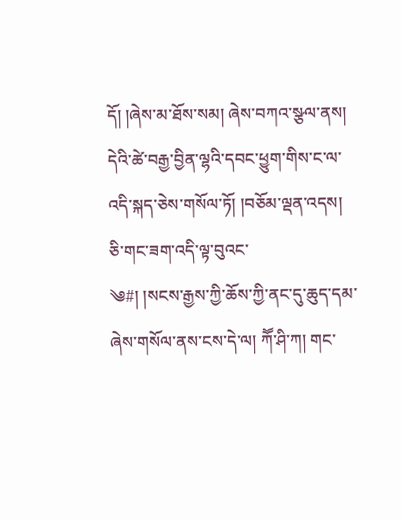དོ། །ཞེས་མ་ཐོས་སམ། ཞེས་བཀའ་སྩལ་ནས། དེའི་ཚེ་བརྒྱ་བྱིན་ལྷའི་དབང་ཕྱུག་གིས་ང་ལ་འདི་སྐད་ཅེས་གསོལ་ཏོ། །བཅོམ་ལྡན་འདས། ཅི་གང་ཟག་འདི་ལྟ་བུའང་
༄#། །སངས་རྒྱས་ཀྱི་ཆོས་ཀྱི་ནང་དུ་ཆུད་དམ་ཞེས་གསོལ་ནས་ངས་དེ་ལ། ཀཽ་ཤི་ཀ། གང་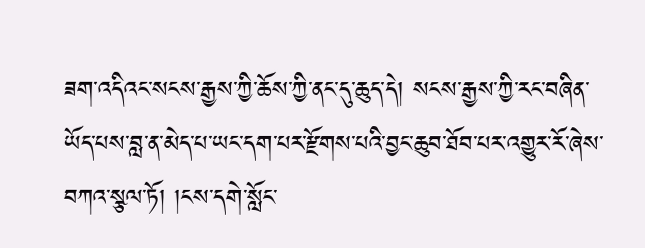ཟག་འདིའང་སངས་རྒྱས་ཀྱི་ཆོས་ཀྱི་ནང་དུ་ཆུད་དེ། སངས་རྒྱས་ཀྱི་རང་བཞིན་ཡོད་པས་བླ་ན་མེད་པ་ཡང་དག་པར་རྫོགས་པའི་བྱང་ཆུབ་ཐོབ་པར་འགྱུར་རོ་ཞེས་བཀའ་སྩལ་ཏོ། །ངས་དགེ་སློང་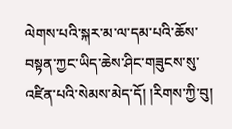ལེགས་པའི་སྐར་མ་ལ་དམ་པའི་ཆོས་བསྟན་ཀྱང་ཡིད་ཆེས་ཤིང་གཟུངས་སུ་འཛིན་པའི་སེམས་མེད་དོ། །རིགས་ཀྱི་བུ།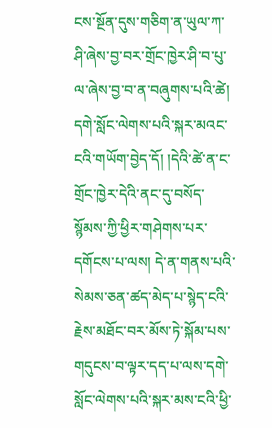ངས་སྔོན་དུས་གཅིག་ན་ཡུལ་ཀ་ཤི་ཞེས་བྱ་བར་གྲོང་ཁྱེར་ཤི་བ་པུ་ལ་ཞེས་བྱ་བ་ན་བཞུགས་པའི་ཚེ། དགེ་སློང་ལེགས་པའི་སྐར་མའང་ངའི་གཡོག་བྱེད་དོ། །དེའི་ཚེ་ན་ང་གྲོང་ཁྱེར་དེའི་ནང་དུ་བསོད་སྙོམས་ཀྱི་ཕྱིར་གཤེགས་པར་དགོངས་པ་ལས། དེ་ན་གནས་པའི་སེམས་ཅན་ཚད་མེད་པ་སྙེད་ངའི་རྗེས་མཐོང་བར་མོས་ཏེ་སྐོམ་པས་གདུངས་བ་ལྟར་དད་པ་ལས་དགེ་སློང་ལེགས་པའི་སྐར་མས་ངའི་ཕྱི་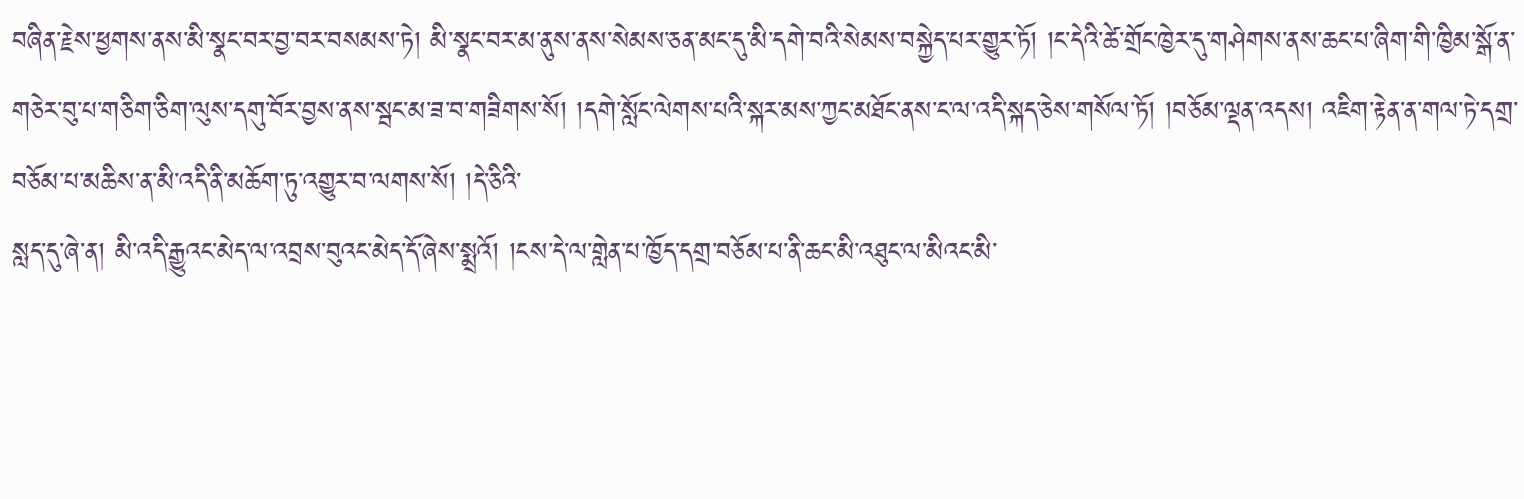བཞིན་རྗེས་ཕྱགས་ནས་མི་སྣང་བར་བྱ་བར་བསམས་ཏེ། མི་སྣང་བར་མ་ནུས་ནས་སེམས་ཅན་མང་དུ་མི་དགེ་བའི་སེམས་བསྐྱེད་པར་གྱུར་ཏོ། །ང་དེའི་ཚེ་གྲོང་ཁྱེར་དུ་གཤེགས་ནས་ཆང་པ་ཞིག་གི་ཁྱིམ་སྒོ་ན་གཅེར་བུ་པ་གཅིག་ཅིག་ལུས་དགུ་བོར་བྱས་ནས་སྦང་མ་ཟ་བ་གཟིགས་སོ། །དགེ་སློང་ལེགས་པའི་སྐར་མས་ཀྱང་མཐོང་ནས་ང་ལ་འདི་སྐད་ཅེས་གསོལ་ཏོ། །བཅོམ་ལྡན་འདས། འཇིག་རྟེན་ན་གལ་ཏེ་དགྲ་བཅོམ་པ་མཆིས་ན་མི་འདི་ནི་མཆོག་ཏུ་འགྱུར་བ་ལགས་སོ། །དེ་ཅིའི་
སླད་དུ་ཞེ་ན། མི་འདི་རྒྱུའང་མེད་ལ་འབྲས་བུའང་མེད་དོ་ཞེས་སྨྲའོ། །ངས་དེ་ལ་གླེན་པ་ཁྱོད་དགྲ་བཅོམ་པ་ནི་ཆང་མི་འཐུང་ལ་མིའང་མི་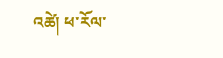འཚེ། ཕ་རོལ་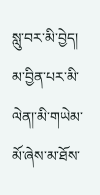སླུ་བར་མི་བྱེད། མ་བྱིན་པར་མི་ལེན།་མི་གཡེམ་མོ་ཞེས་མ་ཐོས་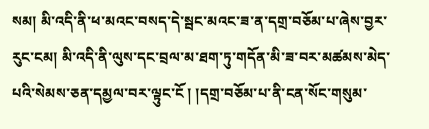སམ། མི་འདི་ནི་ཕ་མའང་བསད་དེ་སྦང་མའང་ཟ་ན་དགྲ་བཅོམ་པ་ཞེས་བྱར་རུང་ངམ། མི་འདི་ནི་ལུས་དང་བྲལ་མ་ཐག་ཏུ་གདོན་མི་ཟ་བར་མཚམས་མེད་པའི་སེམས་ཅན་དམྱལ་བར་ལྟུང་ངོ ། །དགྲ་བཅོམ་པ་ནི་ངན་སོང་གསུམ་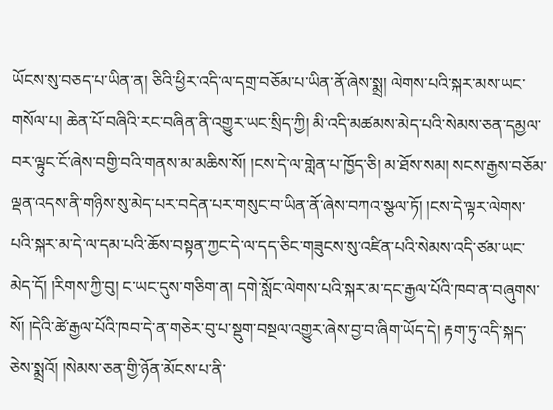ཡོངས་སུ་བཅད་པ་ཡིན་ན། ཅིའི་ཕྱིར་འདི་ལ་དགྲ་བཅོམ་པ་ཡིན་ནོ་ཞེས་སྨྲ། ལེགས་པའི་སྐར་མས་ཡང་གསོལ་པ། ཆེན་པོ་བཞིའི་རང་བཞིན་ནི་འགྱུར་ཡང་སྲིད་ཀྱི། མི་འདི་མཚམས་མེད་པའི་སེམས་ཅན་དམྱལ་བར་ལྟུང་ངོ་ཞེས་བགྱི་བའི་གནས་མ་མཆིས་སོ། །ངས་དེ་ལ་གླེན་པ་ཁྱོད་ཅི། མ་ཐོས་སམ། སངས་རྒྱས་བཅོམ་ལྡན་འདས་ནི་གཉིས་སུ་མེད་པར་བདེན་པར་གསུང་བ་ཡིན་ནོ་ཞེས་བཀའ་སྩལ་ཏོ། །ངས་དེ་ལྟར་ལེགས་པའི་སྐར་མ་དེ་ལ་དམ་པའི་ཆོས་བསྟན་ཀྱང་དེ་ལ་དད་ཅིང་གཟུངས་སུ་འཛིན་པའི་སེམས་འདི་ཙམ་ཡང་མེད་དོ། །རིགས་ཀྱི་བུ། ང་ཡང་དུས་གཅིག་ན། དགེ་སློང་ལེགས་པའི་སྐར་མ་དང་རྒྱལ་པོའི་ཁབ་ན་བཞུགས་སོ། །དེའི་ཚེ་རྒྱལ་པོའི་ཁབ་དེ་ན་གཅེར་བུ་པ་སྡུག་བསྔལ་འགྱུར་ཞེས་བྱ་བ་ཞིག་ཡོད་དེ། རྟག་ཏུ་འདི་སྐད་ཅེས་སྨྲའོ། །སེམས་ཅན་གྱི་ཉོན་མོངས་པ་ནི་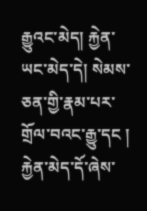རྒྱུའང་མེད། རྐྱེན་ཡང་མེད་དེ། སེམས་ཅན་གྱི་རྣམ་པར་གྲོལ་བའང་རྒྱུ་དང ། རྐྱེན་མེད་དོ་ཞེས་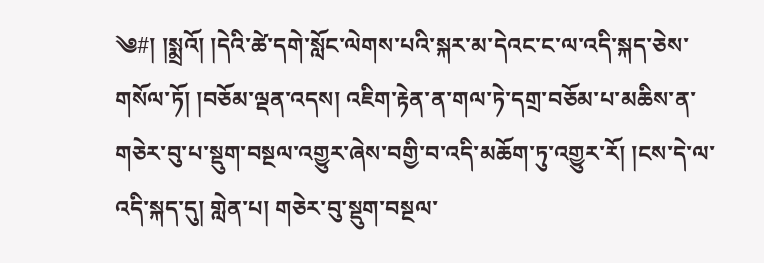༄#། །སྨྲའོ། །དེའི་ཚེ་དགེ་སློང་ལེགས་པའི་སྐར་མ་དེའང་ང་ལ་འདི་སྐད་ཅེས་གསོལ་ཏོ། །བཅོམ་ལྡན་འདས། འཇིག་རྟེན་ན་གལ་ཏེ་དགྲ་བཅོམ་པ་མཆིས་ན་གཅེར་བུ་པ་སྡུག་བསྔལ་འགྱུར་ཞེས་བགྱི་བ་འདི་མཆོག་ཏུ་འགྱུར་རོ། །ངས་དེ་ལ་འདི་སྐད་དུ། གླེན་པ། གཅེར་བུ་སྡུག་བསྔལ་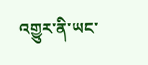འགྱུར་ནི་ཡང་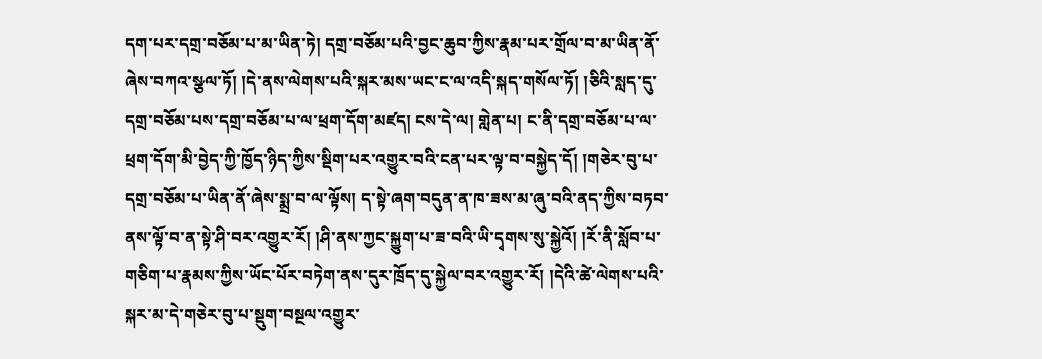དག་པར་དགྲ་བཅོམ་པ་མ་ཡིན་ཏེ། དགྲ་བཅོམ་པའི་བྱང་ཆུབ་ཀྱིས་རྣམ་པར་གྲོལ་བ་མ་ཡིན་ནོ་ཞེས་བཀའ་སྩལ་ཏོ། །དེ་ནས་ལེགས་པའི་སྐར་མས་ཡང་ང་ལ་འདི་སྐད་གསོལ་ཏོ། །ཅིའི་སླད་དུ་དགྲ་བཅོམ་པས་དགྲ་བཅོམ་པ་ལ་ཕྲག་དོག་མཛད། ངས་དེ་ལ། གླེན་པ། ང་ནི་དགྲ་བཅོམ་པ་ལ་ཕྲག་དོག་མི་བྱེད་ཀྱི་ཁྱོད་ཉིད་ཀྱིས་སྡིག་པར་འགྱུར་བའི་ངན་པར་ལྟ་བ་བསྐྱེད་དོ། །གཅེར་བུ་པ་དགྲ་བཅོམ་པ་ཡིན་ནོ་ཞེས་སྨྲ་བ་ལ་ལྟོས། ད་སྟེ་ཞག་བདུན་ན་ཁ་ཟས་མ་ཞུ་བའི་ནད་ཀྱིས་བཏབ་ནས་ལྟོ་བ་ན་སྟེ་ཤི་བར་འགྱུར་རོ། །ཤི་ནས་ཀྱང་སྐྱུག་པ་ཟ་བའི་ཡི་དྭགས་སུ་སྐྱེའོ། །རོ་ནི་སློབ་པ་གཅིག་པ་རྣམས་ཀྱིས་ཡོང་པོར་བཏེག་ནས་དུར་ཁྲོད་དུ་སྐྱེལ་བར་འགྱུར་རོ། །དེའི་ཚེ་ལེགས་པའི་སྐར་མ་དེ་གཅེར་བུ་པ་སྡུག་བསྔལ་འགྱུར་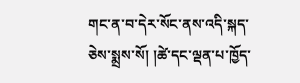གང་ན་བ་དེར་སོང་ནས་འདི་སྐད་ཅེས་སྨྲས་སོ། །ཚེ་དང་ལྡན་པ་ཁྱོད་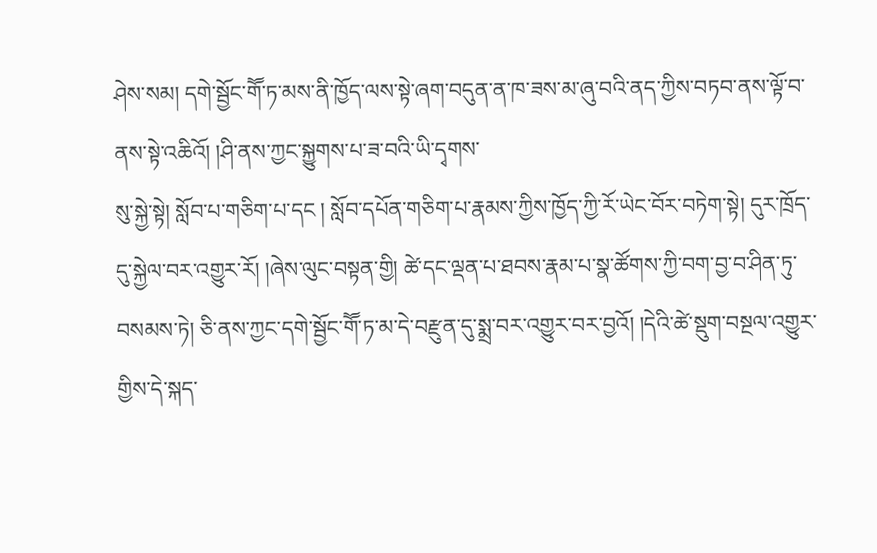ཤེས་སམ། དགེ་སྦྱོང་གཽ་ཏ་མས་ནི་ཁྱོད་ལས་སྟེ་ཞག་བདུན་ན་ཁ་ཟས་མ་ཞུ་བའི་ནད་ཀྱིས་བཏབ་ནས་ལྟོ་བ་ནས་སྟེ་འཆིའོ། །ཤི་ནས་ཀྱང་སྐྱུགས་པ་ཟ་བའི་ཡི་དྭགས་
སུ་སྐྱེ་སྟེ། སློབ་པ་གཅིག་པ་དང ། སློབ་དཔོན་གཅིག་པ་རྣམས་ཀྱིས་ཁྱོད་ཀྱི་རོ་ཡེང་བོར་བཏེག་སྟེ། དུར་ཁྲོད་དུ་སྐྱེལ་བར་འགྱུར་རོ། །ཞེས་ལུང་བསྟན་གྱི། ཚེ་དང་ལྡན་པ་ཐབས་རྣམ་པ་སྣ་ཚོགས་ཀྱི་བག་བྱ་བ་ཤིན་ཏུ་བསམས་ཏེ། ཅི་ནས་ཀྱང་དགེ་སྦྱོང་གཽ་ཏ་མ་དེ་བརྫུན་དུ་སྨྲ་བར་འགྱུར་བར་བྱའོ། །དེའི་ཚེ་སྡུག་བསྔལ་འགྱུར་གྱིས་དེ་སྐད་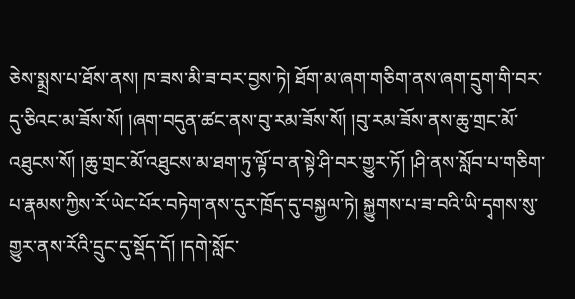ཅེས་སྨྲས་པ་ཐོས་ནས། ཁ་ཟས་མི་ཟ་བར་བྱས་ཏེ། ཐོག་མ་ཞག་གཅིག་ནས་ཞག་དྲུག་གི་བར་དུ་ཅིའང་མ་ཟོས་སོ། །ཞག་བདུན་ཚང་ནས་བུ་རམ་ཟོས་སོ། །བུ་རམ་ཟོས་ནས་ཆུ་གྲང་མོ་འཐུངས་སོ། །ཆུ་གྲང་མོ་འཐུངས་མ་ཐག་ཏུ་ལྟོ་བ་ན་སྟེ་ཤི་བར་གྱུར་ཏོ། །ཤི་ནས་སློབ་པ་གཅིག་པ་རྣམས་ཀྱིས་རོ་ཡེང་པོར་བཏེག་ནས་དུར་ཁྲོད་དུ་བསྐྱལ་ཏེ། སྐྱུགས་པ་ཟ་བའི་ཡི་དྭགས་སུ་གྱུར་ནས་རོའི་དྲུང་དུ་སྡོད་དོ། །དགེ་སློང་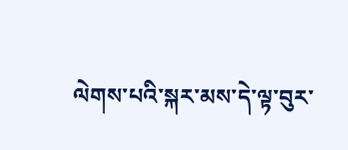ལེགས་པའི་སྐར་མས་དེ་ལྟ་བུར་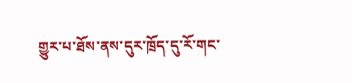གྱུར་པ་ཐོས་ནས་དུར་ཁྲོད་དུ་རོ་གང་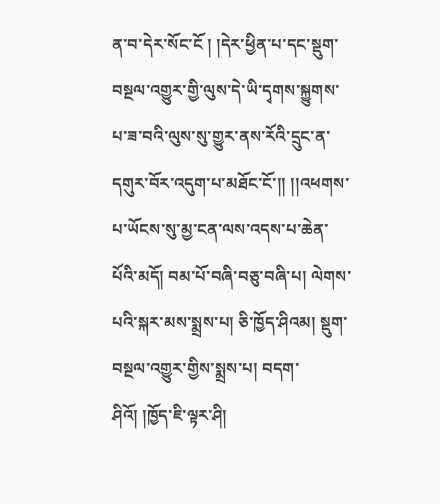ན་བ་དེར་སོང་ངོ ། །དེར་ཕྱིན་པ་དང་སྡུག་བསྔལ་འགྱུར་གྱི་ལུས་དེ་ཡི་དྭགས་སྐྱུགས་པ་ཟ་བའི་ལུས་སུ་གྱུར་ནས་རོའི་དྲུང་ན་དགུར་བོར་འདུག་པ་མཐོང་ངོ་།། །།འཕགས་པ་ཡོངས་སུ་མྱ་ངན་ལས་འདས་པ་ཆེན་པོའི་མདོ། བམ་པོ་བཞི་བཅུ་བཞི་པ། ལེགས་པའི་སྐར་མས་སྨྲས་པ། ཅི་ཁྱོད་ཤིའམ། སྡུག་བསྔལ་འགྱུར་གྱིས་སྨྲས་པ། བདག་ཤིའོ། །ཁྱོད་ཇི་ལྟར་ཤི།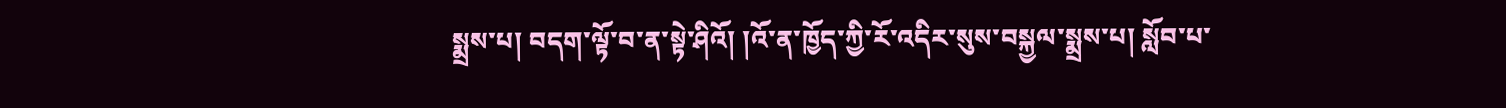སྨྲས་པ། བདག་ལྟོ་བ་ན་སྟེ་ཤིའོ། །འོ་ན་ཁྱོད་ཀྱི་རོ་འདིར་སུས་བསྐྱལ་སྨྲས་པ། སློབ་པ་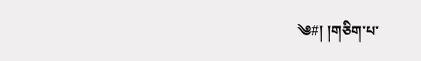༄#། །གཅིག་པ་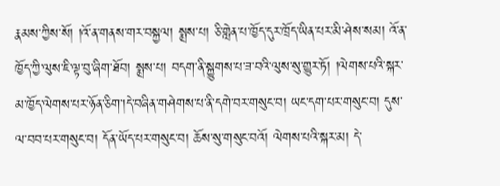རྣམས་ཀྱིས་སོ། །འོ་ན་གནས་གར་བསྐྱལ། སྨྲས་པ། ཅི་གླེན་པ་ཁྱོད་དུར་ཁྲོད་ཡིན་པར་མི་ཤེས་སམ། འོ་ན་ཁྱོད་ཀྱི་ལུས་ཇི་ལྟ་བུ་ཞིག་ཐོབ། སྨྲས་པ། བདག་ནི་སྐྱུགས་པ་ཟ་བའི་ལུས་སུ་གྱུར་ཏོ། །ལེགས་པའི་སྐར་མ་ཁྱོད་ལེགས་པར་ཉོན་ཅིག་།དེ་བཞིན་གཤེགས་པ་ནི་དགེ་བར་གསུང་བ། ཡང་དག་པར་གསུང་བ། དུས་ལ་བབ་པར་གསུང་བ། དོན་ཡོད་པར་གསུང་བ། ཆོས་སུ་གསུང་བའོ། ལེགས་པའི་སྐར་མ། དེ་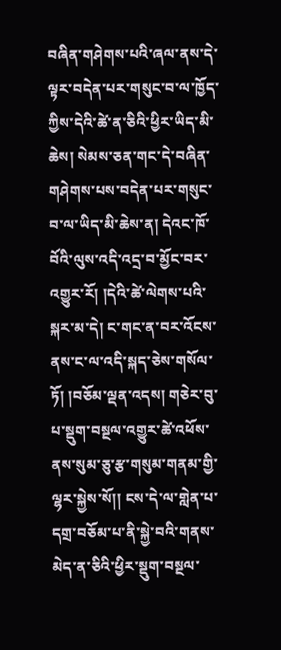བཞིན་གཤེགས་པའི་ཞལ་ནས་དེ་ལྟར་བདེན་པར་གསུང་བ་ལ་ཁྱོད་ཀྱིས་དེའི་ཚེ་ན་ཅིའི་ཕྱིར་ཡིད་མི་ཆེས། སེམས་ཅན་གང་དེ་བཞིན་གཤེགས་པས་བདེན་པར་གསུང་བ་ལ་ཡིད་མི་ཆེས་ན། དེའང་ཁོ་བོའི་ལུས་འདི་འདྲ་བ་མྱོང་བར་འགྱུར་རོ། །དེའི་ཚེ་ལེགས་པའི་སྐར་མ་དེ། ང་གང་ན་བར་འོངས་ནས་ང་ལ་འདི་སྐད་ཅེས་གསོལ་ཏོ། །བཅོམ་ལྡན་འདས། གཅེར་བུ་པ་སྡུག་བསྔལ་འགྱུར་ཚེ་འཕོས་ནས་སུམ་ཅུ་རྩ་གསུམ་གནམ་གྱི་ལྷར་སྐྱེས་སོ།། ངས་དེ་ལ་གླེན་པ་དགྲ་བཅོམ་པ་ནི་སྐྱེ་བའི་གནས་མེད་ན་ཅིའི་ཕྱིར་སྡུག་བསྔལ་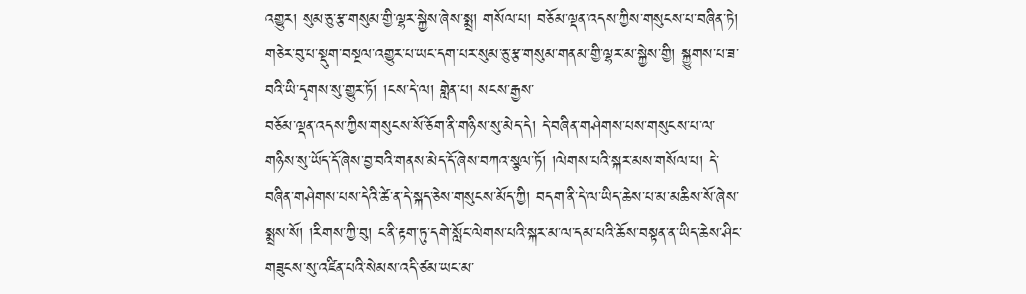འགྱུར། སུམ་ཅུ་རྩ་གསུམ་གྱི་ལྷར་སྐྱེས་ཞེས་སྨྲ། གསོལ་པ། བཅོམ་ལྡན་འདས་ཀྱིས་གསུངས་པ་བཞིན་ཏེ། གཅེར་བུ་པ་སྡུག་བསྔལ་འགྱུར་པ་ཡང་དག་པར་སུམ་ཅུ་རྩ་གསུམ་གནམ་གྱི་ལྷར་མ་སྐྱེས་གྱི། སྐྱུགས་པ་ཟ་བའི་ཡི་དྭགས་སུ་གྱུར་ཏོ། །ངས་དེ་ལ། གླེན་པ། སངས་རྒྱས་
བཅོམ་ལྡན་འདས་ཀྱིས་གསུངས་སོ་ཅོག་ནི་གཉིས་སུ་མེད་དེ། དེ་བཞིན་གཤེགས་པས་གསུངས་པ་ལ་གཉིས་སུ་ཡོད་དོ་ཞེས་བྱ་བའི་གནས་མེད་དོ་ཞེས་བཀའ་སྩལ་ཏོ། །ལེགས་པའི་སྐར་མས་གསོལ་པ། དེ་བཞིན་གཤེགས་པས་དེའི་ཚེ་ན་དེ་སྐད་ཅེས་གསུངས་མོད་ཀྱི། བདག་ནི་དེ་ལ་ཡིད་ཆེས་པ་མ་མཆིས་སོ་ཞེས་སྨྲས་སོ། །རིགས་ཀྱི་བུ། ང་ནི་རྟག་ཏུ་དགེ་སློང་ལེགས་པའི་སྐར་མ་ལ་དམ་པའི་ཆོས་བསྟན་ན་ཡིད་ཆེས་ཤིང་གཟུངས་སུ་འཛིན་པའི་སེམས་འདི་ཙམ་ཡང་མ་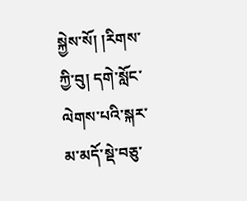སྐྱེས་སོ། །རིགས་ཀྱི་བུ། དགེ་སློང་ལེགས་པའི་སྐར་མ་མདོ་སྡེ་བཅུ་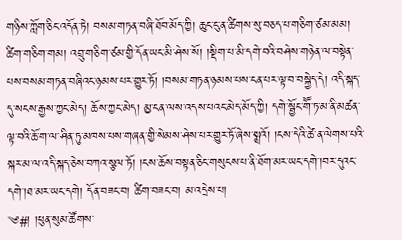གཉིས་ཀློག་ཅིང་འདོན་ཏེ། བསམ་གཏན་བཞི་ཐོབ་མོད་ཀྱི། ཆུང་ངུ་ན་ཚིགས་སུ་བཅད་པ་གཅིག་ཙམ་མམ། ཚིག་གཅིག་གམ། འབྲུ་གཅིག་ཙམ་གྱི་དོན་ཡང་མི་ཤེས་སོ། །སྡིག་པ་མི་དགེ་བའི་བཤེས་གཉེན་ལ་བསྟེན་པས་བསམ་གཏན་བཞིའང་ཉམས་པར་གྱུར་ཏོ། །བསམ་གཏན་ཉམས་པས་ངན་པར་ལྟ་བ་བསྐྱེད་དེ། འདི་སྐད་དུ་སངས་རྒྱས་ཀྱང་མེད། ཆོས་ཀྱང་མེད། མྱ་ངན་ལས་འདས་པའང་མེད་མོད་ཀྱི། དགེ་སྦྱོང་གཽ་ཏ་མ་ནི་མཚན་ལྟ་བའི་ཆོ་ག་ལ་ཤིན་ཏུ་མཁས་པས་གཞན་གྱི་སེམས་ཤེས་པར་གྱུར་ཏོ་ཞེས་སྨྲའོ། །ངས་དེའི་ཚེ་ན་ལེགས་པའི་སྐར་མ་ལ་འདི་སྐད་ཅེས་བཀའ་སྩལ་ཏོ། །ངས་ཆོས་བསྟན་ཅིང་གསུངས་པ་ནི་ཐོག་མར་ཡང་དགེ་།བར་དུའང་དགེ་།ཐ་མར་ཡང་དགེ། དོན་བཟང་བ། ཚིག་བཟང་བ། མ་འདྲེས་པ།
༄#། །ཕུན་སུམ་ཚོགས་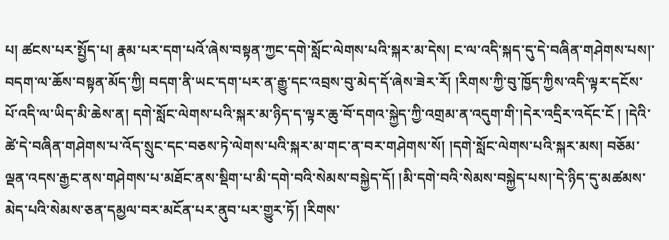པ། ཚངས་པར་སྤྱོད་པ། རྣམ་པར་དག་པའོ་ཞེས་བསྟན་ཀྱང་དགེ་སློང་ལེགས་པའི་སྐར་མ་དེས། ང་ལ་འདི་སྐད་དུ་དེ་བཞིན་གཤེགས་པས།་བདག་ལ་ཆོས་བསྟན་མོད་ཀྱི། བདག་ནི་ཡང་དག་པར་ན་རྒྱུ་དང་འབྲས་བུ་མེད་དོ་ཞེས་ཟེར་རོ། །རིགས་ཀྱི་བུ་ཁྱོད་ཀྱིས་འདི་ལྟར་དངོས་པོ་འདི་ལ་ཡིད་མི་ཆེས་ན། དགེ་སློང་ལེགས་པའི་སྐར་མ་ཉིད་ད་ལྟར་ཆུ་བོ་དགའ་སྐྱེད་ཀྱི་འགྲམ་ན་འདུག་གི་།དེར་འདྲིར་འདོང་ངོ ། །དེའི་ཚེ་དེ་བཞིན་གཤེགས་པ་འོད་སྲུང་དང་བཅས་ཏེ་ལེགས་པའི་སྐར་མ་གང་ན་བར་གཤེགས་སོ། །དགེ་སློང་ལེགས་པའི་སྐར་མས། བཅོམ་ལྡན་འདས་རྒྱང་ནས་གཤེགས་པ་མཐོང་ནས་སྡིག་པ་མི་དགེ་བའི་སེམས་བསྐྱེད་དོ། །མི་དགེ་བའི་སེམས་བསྐྱེད་པས།་དེ་ཉིད་དུ་མཚམས་མེད་པའི་སེམས་ཅན་དམྱལ་བར་མངོན་པར་ནུབ་པར་གྱུར་ཏོ། །རིགས་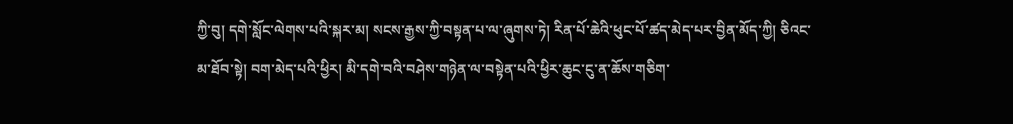ཀྱི་བུ། དགེ་སློང་ལེགས་པའི་སྐར་མ། སངས་རྒྱས་ཀྱི་བསྟན་པ་ལ་ཞུགས་ཏེ། རིན་པོ་ཆེའི་ཕུང་པོ་ཚད་མེད་པར་བྱིན་མོད་ཀྱི། ཅིའང་མ་ཐོབ་སྟེ། བག་མེད་པའི་ཕྱིར། མི་དགེ་བའི་བཤེས་གཉེན་ལ་བསྟེན་པའི་ཕྱིར་ཆུང་ངུ་ན་ཆོས་གཅིག་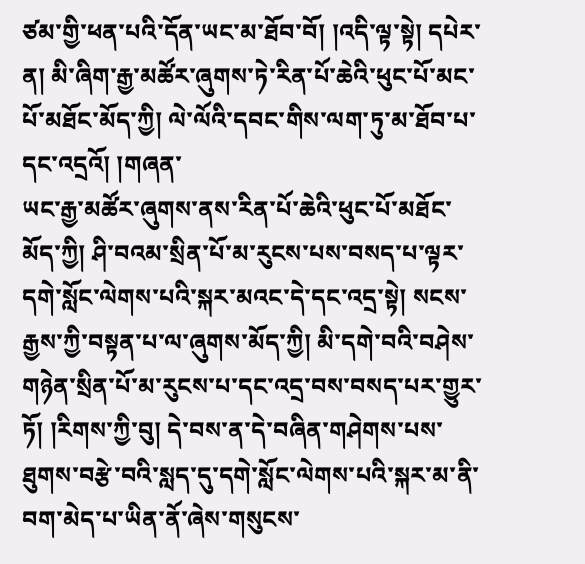ཙམ་གྱི་ཕན་པའི་དོན་ཡང་མ་ཐོབ་བོ། །འདི་ལྟ་སྟེ། དཔེར་ན། མི་ཞིག་རྒྱ་མཚོར་ཞུགས་ཏེ་རིན་པོ་ཆེའི་ཕུང་པོ་མང་པོ་མཐོང་མོད་ཀྱི། ལེ་ལོའི་དབང་གིས་ལག་ཏུ་མ་ཐོབ་པ་དང་འདྲའོ། །གཞན་
ཡང་རྒྱ་མཚོར་ཞུགས་ནས་རིན་པོ་ཆེའི་ཕུང་པོ་མཐོང་མོད་ཀྱི། ཤི་བའམ་སྲིན་པོ་མ་རུངས་པས་བསད་པ་ལྟར་དགེ་སློང་ལེགས་པའི་སྐར་མའང་དེ་དང་འདྲ་སྟེ། སངས་རྒྱས་ཀྱི་བསྟན་པ་ལ་ཞུགས་མོད་ཀྱི། མི་དགེ་བའི་བཤེས་གཉེན་སྲིན་པོ་མ་རུངས་པ་དང་འདྲ་བས་བསད་པར་གྱུར་ཏོ། །རིགས་ཀྱི་བུ། དེ་བས་ན་དེ་བཞིན་གཤེགས་པས་ཐུགས་བརྩེ་བའི་སླད་དུ་དགེ་སློང་ལེགས་པའི་སྐར་མ་ནི་བག་མེད་པ་ཡིན་ནོ་ཞེས་གསུངས་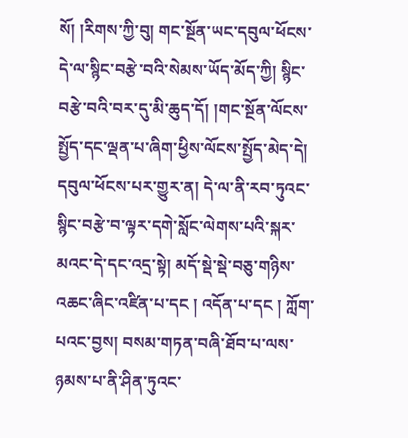སོ། །རིགས་ཀྱི་བུ། གང་སྔོན་ཡང་དབུལ་ཕོངས་དེ་ལ་སྙིང་བརྩེ་བའི་སེམས་ཡོད་མོད་ཀྱི། སྙིང་བརྩེ་བའི་བར་དུ་མི་ཆུད་དོ། །གང་སྔོན་ལོངས་སྤྱོད་དང་ལྡན་པ་ཞིག་ཕྱིས་ལོངས་སྤྱོད་མེད་དེ། དབུལ་ཕོངས་པར་གྱུར་ན། དེ་ལ་ནི་རབ་ཏུའང་སྙིང་བརྩེ་བ་ལྟར་དགེ་སློང་ལེགས་པའི་སྐར་མའང་དེ་དང་འདྲ་སྟེ། མདོ་སྡེ་སྡེ་བཅུ་གཉིས་འཆང་ཞིང་འཛིན་པ་དང ། འདོན་པ་དང ། ཀློག་པའང་བྱས། བསམ་གཏན་བཞི་ཐོབ་པ་ལས་ཉམས་པ་ནི་ཤིན་ཏུའང་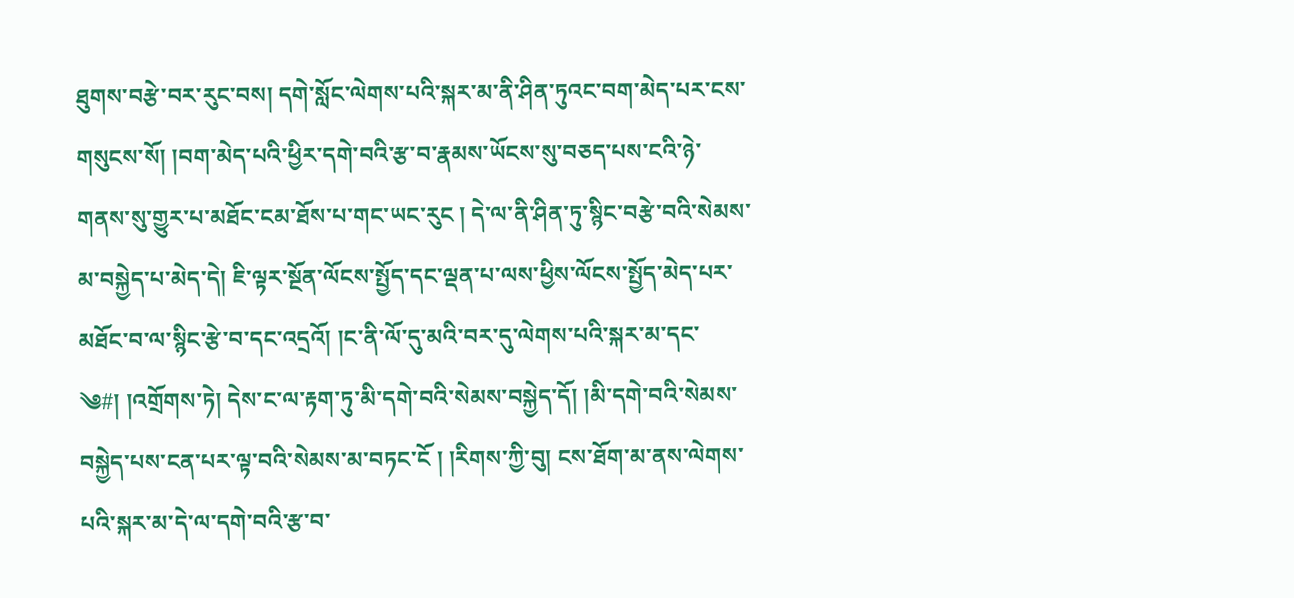ཐུགས་བརྩེ་བར་རུང་བས། དགེ་སློང་ལེགས་པའི་སྐར་མ་ནི་ཤིན་ཏུའང་བག་མེད་པར་ངས་གསུངས་སོ། །བག་མེད་པའི་ཕྱིར་དགེ་བའི་རྩ་བ་རྣམས་ཡོངས་སུ་བཅད་པས་ངའི་ཉེ་གནས་སུ་གྱུར་པ་མཐོང་ངམ་ཐོས་པ་གང་ཡང་རུང ། དེ་ལ་ནི་ཤིན་ཏུ་སྙིང་བརྩེ་བའི་སེམས་མ་བསྐྱེད་པ་མེད་དེ། ཇི་ལྟར་སྔོན་ལོངས་སྤྱོད་དང་ལྡན་པ་ལས་ཕྱིས་ལོངས་སྤྱོད་མེད་པར་མཐོང་བ་ལ་སྙིང་རྩེ་བ་དང་འདྲའོ། །ང་ནི་ལོ་དུ་མའི་བར་དུ་ལེགས་པའི་སྐར་མ་དང་
༄#། །འགྲོགས་ཏེ། དེས་ང་ལ་རྟག་ཏུ་མི་དགེ་བའི་སེམས་བསྐྱེད་དོ། །མི་དགེ་བའི་སེམས་བསྐྱེད་པས་ངན་པར་ལྟ་བའི་སེམས་མ་བཏང་ངོ ། །རིགས་ཀྱི་བུ། ངས་ཐོག་མ་ནས་ལེགས་པའི་སྐར་མ་དེ་ལ་དགེ་བའི་རྩ་བ་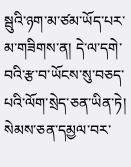སྦུའི་ཉག་མ་ཙམ་ཡོད་པར་མ་གཟིགས་ན། དེ་ལ་དགེ་བའི་རྩ་བ་ཡོངས་སུ་བཅད་པའི་ལོག་སྲེད་ཅན་ཡིན་ཏེ། སེམས་ཅན་དམྱལ་བར་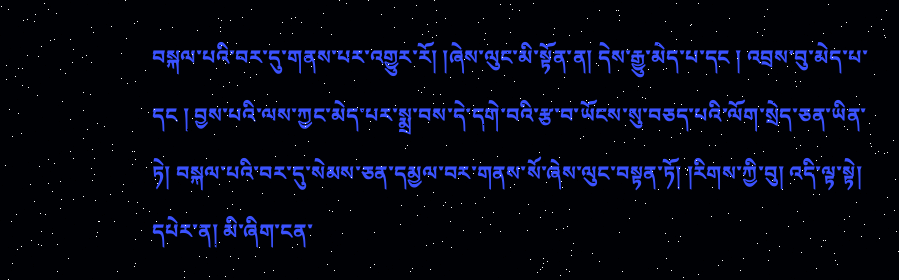བསྐལ་པའི་བར་དུ་གནས་པར་འགྱུར་རོ། །ཞེས་ལུང་མི་སྟོན་ན། དེས་རྒྱུ་མེད་པ་དང ། འབྲས་བུ་མེད་པ་དང ། བྱས་པའི་ལས་ཀྱང་མེད་པར་སྨྲ་བས་དེ་དགེ་བའི་རྩ་བ་ཡོངས་སུ་བཅད་པའི་ལོག་སྲེད་ཅན་ཡིན་ཏེ། བསྐལ་པའི་བར་དུ་སེམས་ཅན་དམྱལ་བར་གནས་སོ་ཞེས་ལུང་བསྟན་ཏོ། །རིགས་ཀྱི་བུ། འདི་ལྟ་སྟེ། དཔེར་ན། མི་ཞིག་ངན་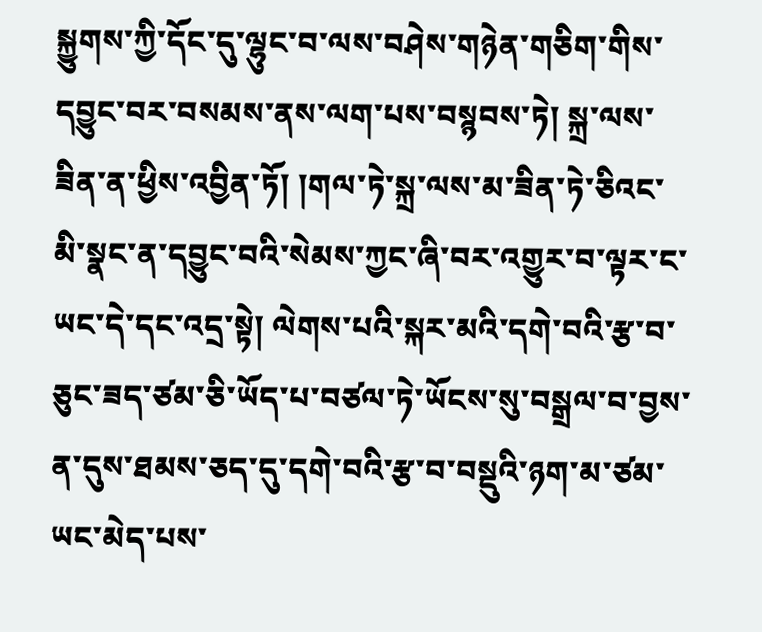སྐྱུགས་ཀྱི་དོང་དུ་ལྷུང་བ་ལས་བཤེས་གཉེན་གཅིག་གིས་དབྱུང་བར་བསམས་ནས་ལག་པས་བསྙབས་ཏེ། སྐྲ་ལས་ཟིན་ན་ཕྱིས་འབྱིན་ཏོ། །གལ་ཏེ་སྐྲ་ལས་མ་ཟིན་ཏེ་ཅིའང་མི་སྣང་ན་དབྱུང་བའི་སེམས་ཀྱང་ཞི་བར་འགྱུར་བ་ལྟར་ང་ཡང་དེ་དང་འདྲ་སྟེ། ལེགས་པའི་སྐར་མའི་དགེ་བའི་རྩ་བ་ཅུང་ཟད་ཙམ་ཅི་ཡོད་པ་བཙལ་ཏེ་ཡོངས་སུ་བསྒྲལ་བ་བྱས་ན་དུས་ཐམས་ཅད་དུ་དགེ་བའི་རྩ་བ་བསྡུའི་ཉག་མ་ཙམ་ཡང་མེད་པས་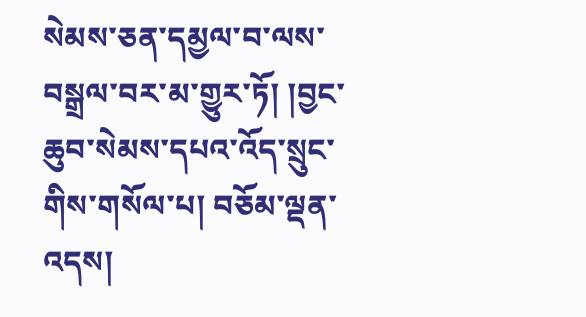སེམས་ཅན་དམྱལ་བ་ལས་བསྒྲལ་བར་མ་གྱུར་ཏོ། །བྱང་ཆུབ་སེམས་དཔའ་འོད་སྲུང་
གིས་གསོལ་པ། བཅོམ་ལྡན་འདས།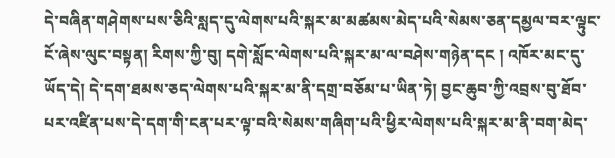དེ་བཞིན་གཤེགས་པས་ཅིའི་སླད་དུ་ལེགས་པའི་སྐར་མ་མཚམས་མེད་པའི་སེམས་ཅན་དམྱལ་བར་ལྟུང་ངོ་ཞེས་ལུང་བསྟན། རིགས་ཀྱི་བུ། དགེ་སློང་ལེགས་པའི་སྐར་མ་ལ་བཤེས་གཉེན་དང ། འཁོར་མང་དུ་ཡོད་དེ། དེ་དག་ཐམས་ཅད་ལེགས་པའི་སྐར་མ་ནི་དགྲ་བཅོམ་པ་ཡིན་ཏེ། བྱང་ཆུབ་ཀྱི་འབྲས་བུ་ཐོབ་པར་འཛིན་པས་དེ་དག་གི་ངན་པར་ལྟ་བའི་སེམས་གཞིག་པའི་ཕྱིར་ལེགས་པའི་སྐར་མ་ནི་བག་མེད་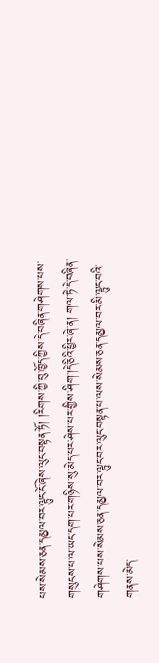པས་སེམས་ཅན་དམྱལ་བར་ལྟུང་ངོ་ཞེས་ལུང་བསྟན་ཏོ། །རིགས་ཀྱི་བུ་ཁྱོད་ཀྱིས་དེ་བཞིན་གཤེགས་པས་གསུངས་པ་ལ་ཡང་དག་པར་གཉིས་སུ་མེད་པར་ཤེས་པར་གྱིས་ཤིག་།དེ་ཅིའི་ཕྱིར་ཞེ་ན། གལ་ཏེ་དེ་བཞིན་གཤེགས་པས་སེམས་ཅན་དམྱལ་བར་ལྟུང་བར་ལུང་བསྟན་པ་ལས་སེམས་ཅན་དམྱལ་བར་མི་ལྟུང་བའི་གནས་མེད་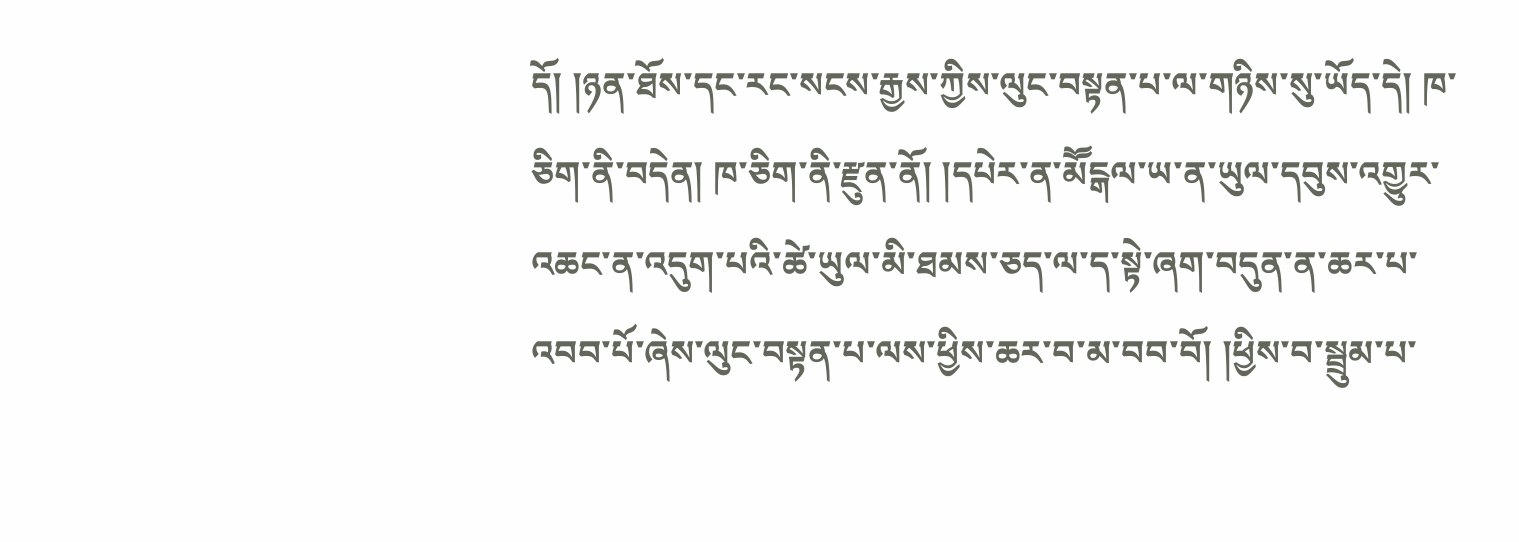དོ། །ཉན་ཐོས་དང་རང་སངས་རྒྱས་ཀྱིས་ལུང་བསྟན་པ་ལ་གཉིས་སུ་ཡོད་དེ། ཁ་ཅིག་ནི་བདེན། ཁ་ཅིག་ནི་རྫུན་ནོ། །དཔེར་ན་མཽངྒལ་ཡ་ན་ཡུལ་དབུས་འགྱུར་འཆང་ན་འདུག་པའི་ཚེ་ཡུལ་མི་ཐམས་ཅད་ལ་ད་སྟེ་ཞག་བདུན་ན་ཆར་པ་འབབ་པོ་ཞེས་ལུང་བསྟན་པ་ལས་ཕྱིས་ཆར་བ་མ་བབ་བོ། །ཕྱིས་བ་སྦྲུམ་པ་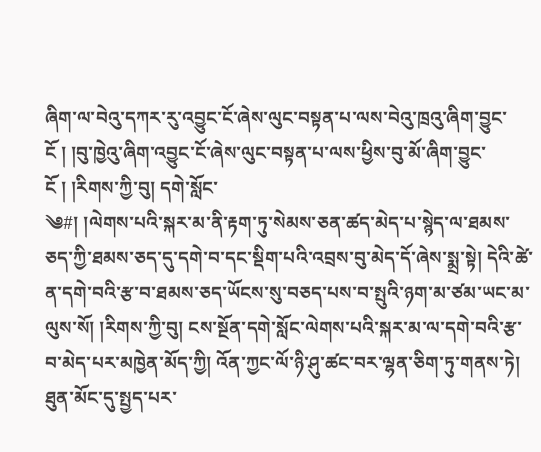ཞིག་ལ་བེའུ་དཀར་རུ་འབྱུང་ངོ་ཞེས་ལུང་བསྟན་པ་ལས་བེའུ་ཁྲའུ་ཞིག་བྱུང་ངོ ། །བུ་ཁྱེའུ་ཞིག་འབྱུང་ངོ་ཞེས་ལུང་བསྟན་པ་ལས་ཕྱིས་བུ་མོ་ཞིག་བྱུང་ངོ ། །རིགས་ཀྱི་བུ། དགེ་སློང་
༄#། །ལེགས་པའི་སྐར་མ་ནི་རྟག་ཏུ་སེམས་ཅན་ཚད་མེད་པ་སྙེད་ལ་ཐམས་ཅད་ཀྱི་ཐམས་ཅད་དུ་དགེ་བ་དང་སྡིག་པའི་འབྲས་བུ་མེད་དོ་ཞེས་སྨྲ་སྟེ། དེའི་ཚེ་ན་དགེ་བའི་རྩ་བ་ཐམས་ཅད་ཡོངས་སུ་བཅད་པས་བ་སྤུའི་ཉག་མ་ཙམ་ཡང་མ་ལུས་སོ། །རིགས་ཀྱི་བུ། ངས་སྔོན་དགེ་སློང་ལེགས་པའི་སྐར་མ་ལ་དགེ་བའི་རྩ་བ་མེད་པར་མཁྱེན་མོད་ཀྱི། འོན་ཀྱང་ལོ་ཉི་ཤུ་ཚང་བར་ལྷན་ཅིག་ཏུ་གནས་ཏེ། ཐུན་མོང་དུ་སྤྱད་པར་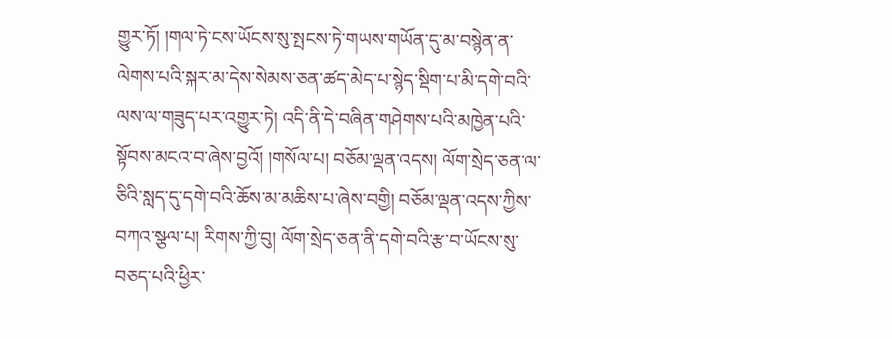གྱུར་ཏོ། །གལ་ཏེ་ངས་ཡོངས་སུ་སྤངས་ཏེ་གཡས་གཡོན་དུ་མ་བསྙེན་ན་ལེགས་པའི་སྐར་མ་དེས་སེམས་ཅན་ཚད་མེད་པ་སྙེད་སྡིག་པ་མི་དགེ་བའི་ལས་ལ་གཟུད་པར་འགྱུར་ཏེ། འདི་ནི་དེ་བཞིན་གཤེགས་པའི་མཁྱེན་པའི་སྟོབས་མངའ་བ་ཞེས་བྱའོ། །གསོལ་པ། བཅོམ་ལྡན་འདས། ལོག་སྲེད་ཅན་ལ་ཅིའི་སླད་དུ་དགེ་བའི་ཆོས་མ་མཆིས་པ་ཞེས་བགྱི། བཅོམ་ལྡན་འདས་ཀྱིས་བཀའ་སྩལ་པ། རིགས་ཀྱི་བུ། ལོག་སྲེད་ཅན་ནི་དགེ་བའི་རྩ་བ་ཡོངས་སུ་བཅད་པའི་ཕྱིར་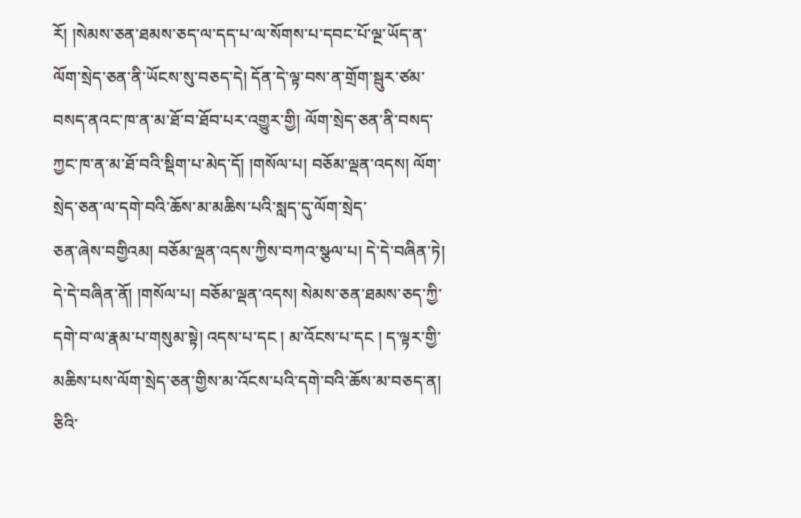རོ། །སེམས་ཅན་ཐམས་ཅད་ལ་དད་པ་ལ་སོགས་པ་དབང་པོ་ལྔ་ཡོད་ན་ལོག་སྲེད་ཅན་ནི་ཡོངས་སུ་བཅད་དེ། དོན་དེ་ལྟ་བས་ན་གྲོག་སྦུར་ཙམ་བསད་ནའང་ཁ་ན་མ་ཐོ་བ་ཐོབ་པར་འགྱུར་གྱི། ལོག་སྲེད་ཅན་ནི་བསད་ཀྱང་ཁ་ན་མ་ཐོ་བའི་སྡིག་པ་མེད་དོ། །གསོལ་པ། བཅོམ་ལྡན་འདས། ལོག་སྲེད་ཅན་ལ་དགེ་བའི་ཆོས་མ་མཆིས་པའི་སླད་དུ་ལོག་སྲེད་
ཅན་ཞེས་བགྱིའམ། བཅོམ་ལྡན་འདས་ཀྱིས་བཀའ་སྩལ་པ། དེ་དེ་བཞིན་ཏེ། དེ་དེ་བཞིན་ནོ། །གསོལ་པ། བཅོམ་ལྡན་འདས། སེམས་ཅན་ཐམས་ཅད་ཀྱི་དགེ་བ་ལ་རྣམ་པ་གསུམ་སྟེ། འདས་པ་དང ། མ་འོངས་པ་དང ། ད་ལྟར་གྱི་མཆིས་པས་ལོག་སྲེད་ཅན་གྱིས་མ་འོངས་པའི་དགེ་བའི་ཆོས་མ་བཅད་ན། ཅིའི་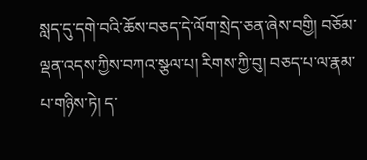སླད་དུ་དགེ་བའི་ཆོས་བཅད་དེ་ལོག་སྲེད་ཅན་ཞེས་བགྱི། བཅོམ་ལྡན་འདས་ཀྱིས་བཀའ་སྩལ་པ། རིགས་ཀྱི་བུ། བཅད་པ་ལ་རྣམ་པ་གཉིས་ཏེ། ད་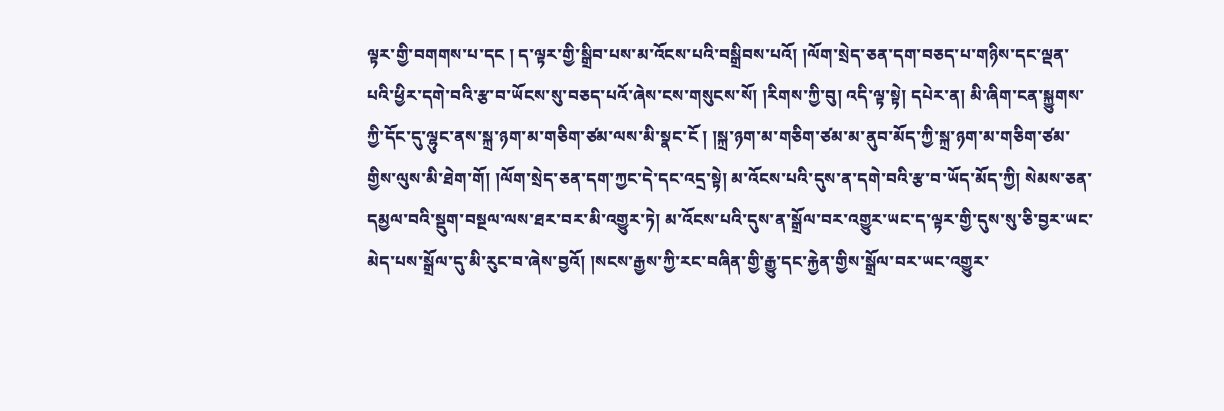ལྟར་གྱི་བགགས་པ་དང ། ད་ལྟར་གྱི་སྒྲིབ་པས་མ་འོངས་པའི་བསྒྲིབས་པའོ། །ལོག་སྲེད་ཅན་དག་བཅད་པ་གཉིས་དང་ལྡན་པའི་ཕྱིར་དགེ་བའི་རྩ་བ་ཡོངས་སུ་བཅད་པའོ་ཞེས་ངས་གསུངས་སོ། །རིགས་ཀྱི་བུ། འདི་ལྟ་སྟེ། དཔེར་ན། མི་ཞིག་ངན་སྐྱུགས་ཀྱི་དོང་དུ་ལྷུང་ནས་སྐྲ་ཉག་མ་གཅིག་ཙམ་ལས་མི་སྣང་ངོ ། །སྐྲ་ཉག་མ་གཅིག་ཙམ་མ་ནུབ་མོད་ཀྱི་སྐྲ་ཉག་མ་གཅིག་ཙམ་གྱིས་ལུས་མི་ཐེག་གོ། །ལོག་སྲེད་ཅན་དག་ཀྱང་དེ་དང་འདྲ་སྟེ། མ་འོངས་པའི་དུས་ན་དགེ་བའི་རྩ་བ་ཡོད་མོད་ཀྱི། སེམས་ཅན་དམྱལ་བའི་སྡུག་བསྔལ་ལས་ཐར་བར་མི་འགྱུར་ཏེ། མ་འོངས་པའི་དུས་ན་སྒྲོལ་བར་འགྱུར་ཡང་ད་ལྟར་གྱི་དུས་སུ་ཅི་བྱར་ཡང་མེད་པས་སྒྲོལ་དུ་མི་རུང་བ་ཞེས་བྱའོ། །སངས་རྒྱས་ཀྱི་རང་བཞིན་གྱི་རྒྱུ་དང་རྐྱེན་གྱིས་སྒྲོལ་བར་ཡང་འགྱུར་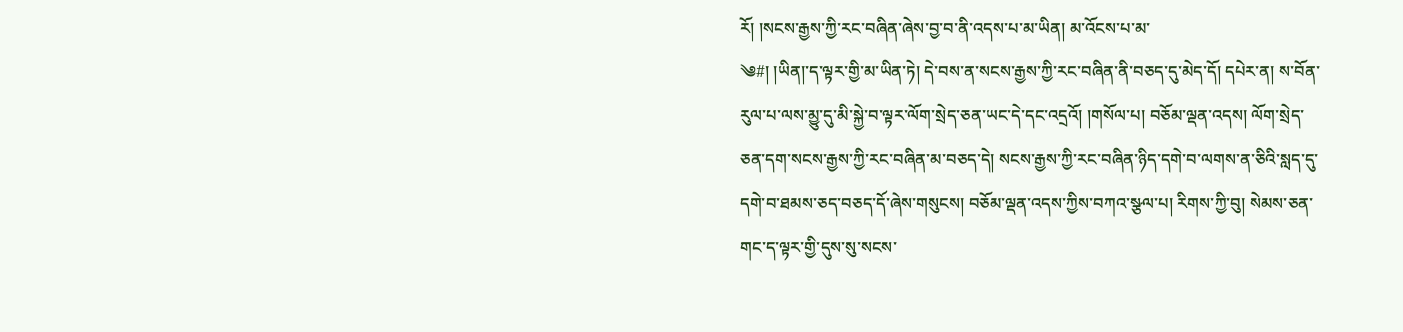རོ། །སངས་རྒྱས་ཀྱི་རང་བཞིན་ཞེས་བྱ་བ་ནི་འདས་པ་མ་ཡིན། མ་འོངས་པ་མ་
༄#། །ཡིན།་ད་ལྟར་གྱི་མ་ཡིན་ཏེ། དེ་བས་ན་སངས་རྒྱས་ཀྱི་རང་བཞིན་ནི་བཅད་དུ་མེད་དོ། དཔེར་ན། ས་བོན་རུལ་པ་ལས་མྱུ་དུ་མི་སྐྱེ་བ་ལྟར་ལོག་སྲེད་ཅན་ཡང་དེ་དང་འདྲའོ། །གསོལ་པ། བཅོམ་ལྡན་འདས། ལོག་སྲེད་ཅན་དག་སངས་རྒྱས་ཀྱི་རང་བཞིན་མ་བཅད་དེ། སངས་རྒྱས་ཀྱི་རང་བཞིན་ཉིད་དགེ་བ་ལགས་ན་ཅིའི་སླད་དུ་དགེ་བ་ཐམས་ཅད་བཅད་དོ་ཞེས་གསུངས། བཅོམ་ལྡན་འདས་ཀྱིས་བཀའ་སྩལ་པ། རིགས་ཀྱི་བུ། སེམས་ཅན་གང་ད་ལྟར་གྱི་དུས་སུ་སངས་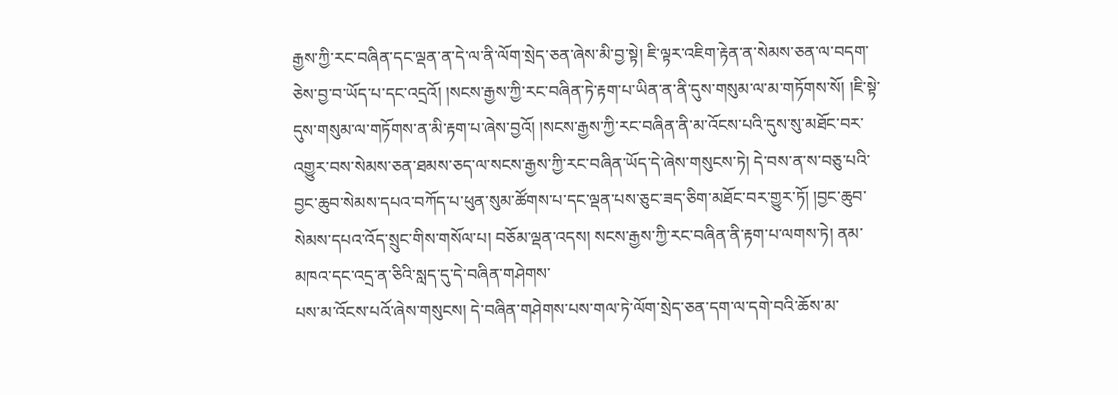རྒྱས་ཀྱི་རང་བཞིན་དང་ལྡན་ན་དེ་ལ་ནི་ལོག་སྲེད་ཅན་ཞེས་མི་བྱ་སྟེ། ཇི་ལྟར་འཇིག་རྟེན་ན་སེམས་ཅན་ལ་བདག་ཅེས་བྱ་བ་ཡོད་པ་དང་འདྲའོ། །སངས་རྒྱས་ཀྱི་རང་བཞིན་ཏེ་རྟག་པ་ཡིན་ན་ནི་དུས་གསུམ་ལ་མ་གཏོགས་སོ། །ཇི་སྟེ་དུས་གསུམ་ལ་གཏོགས་ན་མི་རྟག་པ་ཞེས་བྱའོ། །སངས་རྒྱས་ཀྱི་རང་བཞིན་ནི་མ་འོངས་པའི་དུས་སུ་མཐོང་བར་འགྱུར་བས་སེམས་ཅན་ཐམས་ཅད་ལ་སངས་རྒྱས་ཀྱི་རང་བཞིན་ཡོད་དེ་ཞེས་གསུངས་ཏེ། དེ་བས་ན་ས་བཅུ་པའི་བྱང་ཆུབ་སེམས་དཔའ་བཀོད་པ་ཕུན་སུམ་ཚོགས་པ་དང་ལྡན་པས་ཅུང་ཟད་ཅིག་མཐོང་བར་གྱུར་ཏོ། །བྱང་ཆུབ་སེམས་དཔའ་འོད་སྲུང་གིས་གསོལ་པ། བཅོམ་ལྡན་འདས། སངས་རྒྱས་ཀྱི་རང་བཞིན་ནི་རྟག་པ་ལགས་ཏེ། ནམ་མཁའ་དང་འདྲ་ན་ཅིའི་སླད་དུ་དེ་བཞིན་གཤེགས་
པས་མ་འོངས་པའོ་ཞེས་གསུངས། དེ་བཞིན་གཤེགས་པས་གལ་ཏེ་ལོག་སྲེད་ཅན་དག་ལ་དགེ་བའི་ཆོས་མ་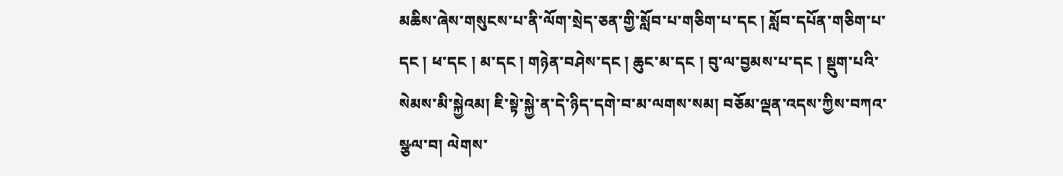མཆིས་ཞེས་གསུངས་པ་ནི་ལོག་སྲེད་ཅན་གྱི་སློབ་པ་གཅིག་པ་དང ། སློབ་དཔོན་གཅིག་པ་དང ། ཕ་དང ། མ་དང ། གཉེན་བཤེས་དང ། ཆུང་མ་དང ། བུ་ལ་བྱམས་པ་དང ། སྡུག་པའི་སེམས་མི་སྐྱེའམ། ཇི་སྟེ་སྐྱེ་ན་དེ་ཉིད་དགེ་བ་མ་ལགས་སམ། བཅོམ་ལྡན་འདས་ཀྱིས་བཀའ་སྩལ་བ། ལེགས་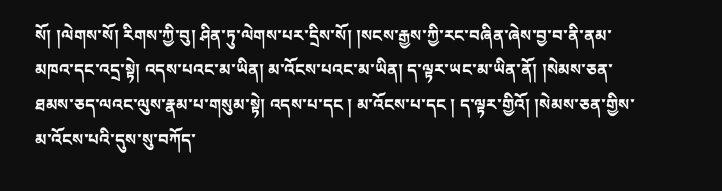སོ། །ལེགས་སོ། རིགས་ཀྱི་བུ། ཤིན་ཏུ་ལེགས་པར་དྲིས་སོ། །སངས་རྒྱས་ཀྱི་རང་བཞིན་ཞེས་བྱ་བ་ནི་ནམ་མཁའ་དང་འདྲ་སྟེ། འདས་པའང་མ་ཡིན། མ་འོངས་པའང་མ་ཡིན། ད་ལྟར་ཡང་མ་ཡིན་ནོ། །སེམས་ཅན་ཐམས་ཅད་ལའང་ལུས་རྣམ་པ་གསུམ་སྟེ། འདས་པ་དང ། མ་འོངས་པ་དང ། ད་ལྟར་གྱིའོ། །སེམས་ཅན་གྱིས་མ་འོངས་པའི་དུས་སུ་བཀོད་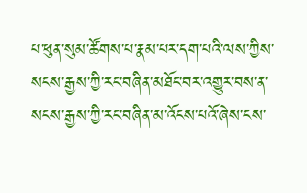པ་ཕུན་སུམ་ཚོགས་པ་རྣམ་པར་དག་པའི་ལས་ཀྱིས་སངས་རྒྱས་ཀྱི་རང་བཞིན་མཐོང་བར་འགྱུར་བས་ན་སངས་རྒྱས་ཀྱི་རང་བཞིན་མ་འོངས་པའོ་ཞེས་ངས་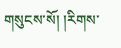གསུངས་སོ། །རིགས་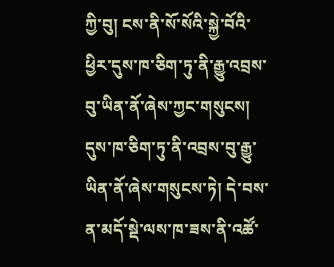ཀྱི་བུ། ངས་ནི་སོ་སོའི་སྐྱེ་བོའི་ཕྱིར་དུས་ཁ་ཅིག་ཏུ་ནི་རྒྱུ་འབྲས་བུ་ཡིན་ནོ་ཞེས་ཀྱང་གསུངས། དུས་ཁ་ཅིག་ཏུ་ནི་འབྲས་བུ་རྒྱུ་ཡིན་ནོ་ཞེས་གསུངས་ཏེ། དེ་བས་ན་མདོ་སྡེ་ལས་ཁ་ཟས་ནི་འཚོ་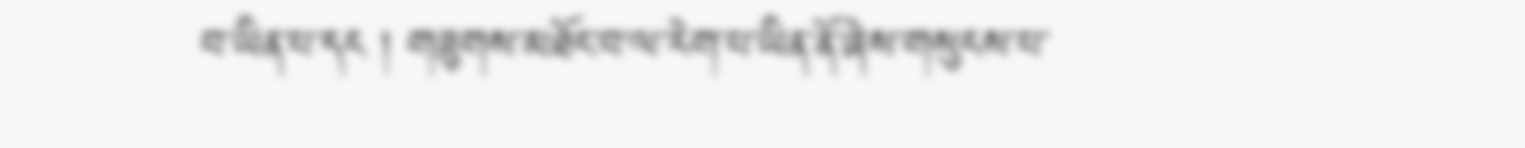བ་ཡིན་པ་དང ། གཟུགས་མཐོང་བ་ལ་རེག་པ་ཡིན་ནོ་ཞེས་གསུངས་པ་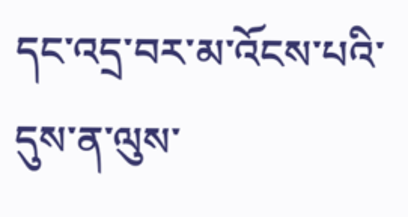དང་འདྲ་བར་མ་འོངས་པའི་དུས་ན་ལུས་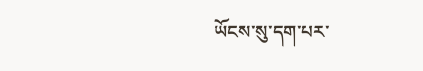ཡོངས་སུ་དག་པར་